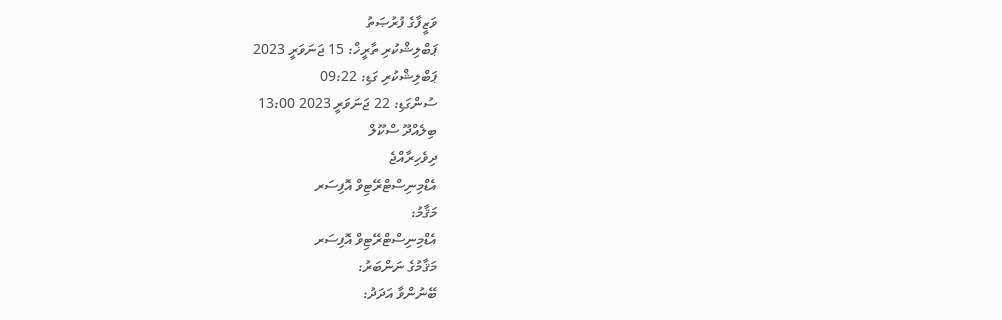ވަޒީފާގެ ފުރުޞަތު
ޕަބްލިޝްކުރި ތާރީޚް: 15 ޖަނަވަރީ 2023
ޕަބްލިޝްކުރި ގަޑި: 09:22
ސުންގަޑި: 22 ޖަނަވަރީ 2023 13:00
ބިލެއްދޫ ސްކޫލް
ދިވެހިރާއްޖެ
އެޑްމިނިސްޓްރޭޓިވް އޮފިސަރ
މަޤާމު:
އެޑްމިނިސްޓްރޭޓިވް އޮފިސަރ
މަޤާމުގެ ނަންބަރު:
ބޭނުންވާ އަދަދު: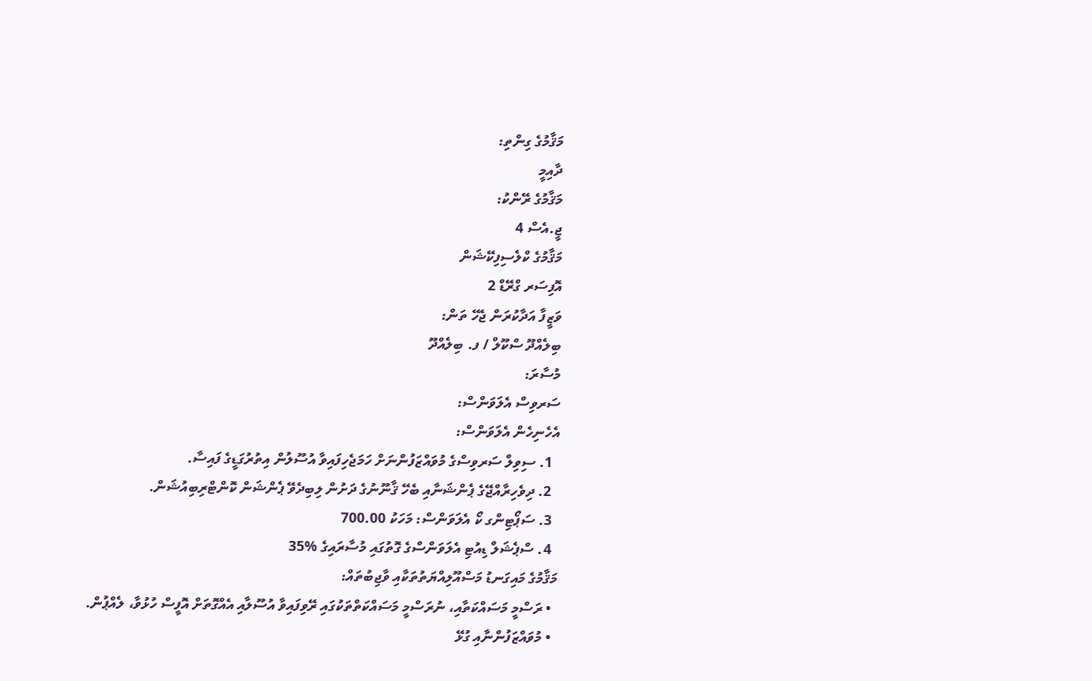މަޤާމުގެ ގިންތި:
ދާއިމީ
މަޤާމުގެ ރޭންކު:
ޖީ.އެސް 4
މަޤާމުގެ ކްލެސިފިކޭޝަން
އޮފިސަރ ގްރޭޑް 2
ވަޒީފާ އަދާކުރަން ޖެހޭ ތަން:
ބިލެއްދޫ ސްކޫލް / ފ. ބިލެއްދޫ
މުސާރަ:
ސަރވިސް އެލަވަންސް:
އެހެނިހެން އެލަވަންސް:
  1. ސިވިލް ސަރވިސްގެ މުވައްޒަފުންނަށް ހަމަޖެހިފައިވާ އުސޫލުން އިތުރުގަޑީގެ ފައިސާ.
  2. ދިވެހިރާއްޖޭގެ ޕެންޝަނާއި ބެހޭ ޤާނޫނުގެ ދަށުން ލިބިދެވޭ ޕެންޝަން ކޮންޓްރިބިއުޝަން.
  3. ސަޕޯޓިންގ ކޯ އެލަވަންސް: މަހަކު 700.00
  4. ސްޕެޝަލް ޑިއުޓި އެލަވަންސްގެ ގޮތުގައި މުސާރައިގެ %35
މަޤާމުގެ މައިގަނޑު މަސްއޫލިއްޔަތުތަކާއި ވާޖިބުތައް:
  • ރަސްމީ މަސައްކަތާއި، ނުރަސްމީ މަސައްކަތްތަކުގައި ރޭވިފައިވާ އުސޫލާއި އެއްގޮތަށް އޮފީސް ހުޅުވާ، ލެއްޕުން.
  • މުވައްޒަފުންނާއި ގުޅޭ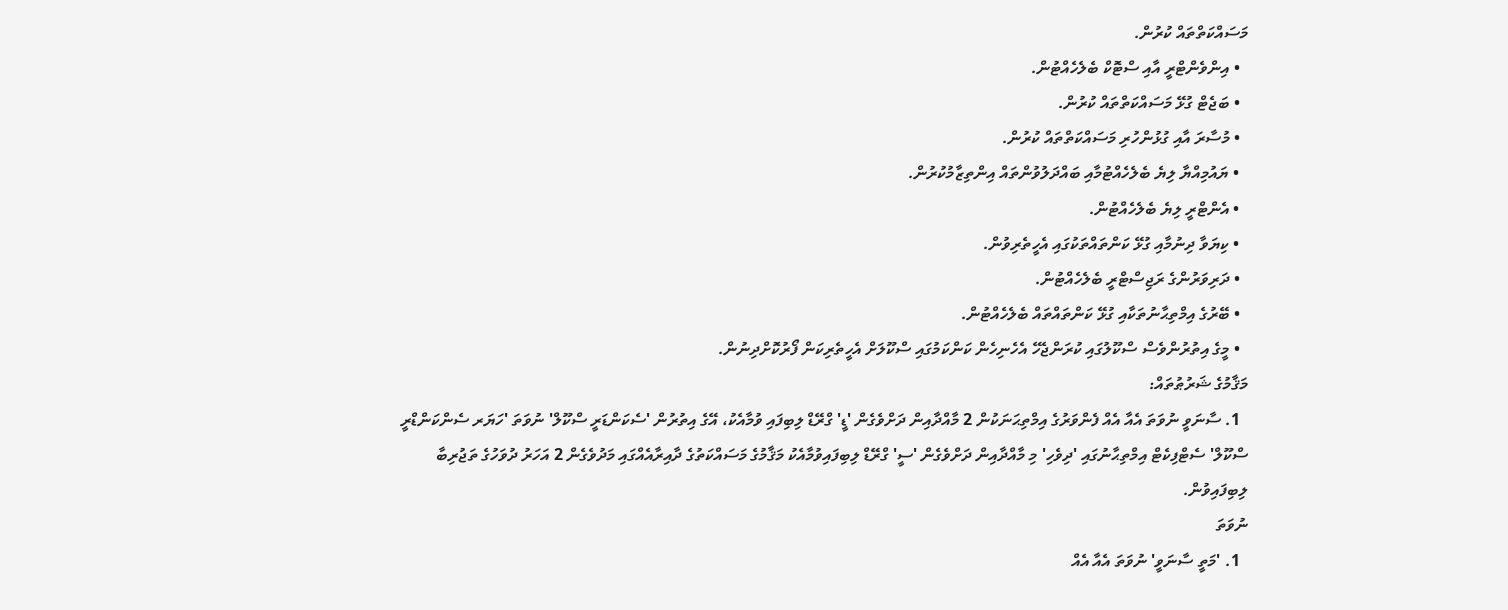މަސައްކަތްތައް ކުރުން.
  • އިންވެންޓްރީ އާއި ސްޓޮކް ބެލެހެއްޓުން.
  • ބަޖެޓް ގުޅޭ މަސައްކަތްތައް ކުރުން.
  • މުސާރަ އާއި ގުޅުންހުރި މަސައްކަތްތައް ކުރުން.
  • ޔައުމިއްޔާ ލިޔެ ބެލެހެއްޓުމާއި ބައްދަލުވުންތައް އިންތިޒާމުކުރުން.
  • އެންޓްރީ ލިޔެ ބެލެހެއްޓުން.
  • ކިޔަވާ ދިނުމާއި ގުޅޭ ކަންތައްތަކުގައި އެހީތެރިވުން.
  • ދަރިވަރުންގެ ރަޖިސްޓްރީ ބެލެހެއްޓުން.
  • ބޭރުގެ އިމްތިޙާނުތަކާއި ގުޅޭ ކަންތައްތައް ބެލެހެއްޓުން.
  • މީގެ އިތުރުންވެސް ސްކޫލުގައި ކުރަންޖެހޭ އެހެނިހެން ކަންކަމުގައި ސްކޫލަށް އެހީތެރިކަން ފޯރުކޮށްދިނުން.
މަޤާމުގެ ޝަރުޠުތައް:
  1. ސާނަވީ ނުވަތަ އެއާ އެއް ފެންވަރުގެ އިމްތިޙަނަކުން 2 މާއްދާއިން ދަށްވެގެން 'ޑީ' ގްރޭޑް ލިބިފައި ވުމާއެކު، އޭގެ އިތުރުން 'ސެކަންޑަރީ ސްކޫލް' ނުވަތަ 'ހަޔަރ ސެންކަންޑްރީ ސްކޫލް' ސެޓްފިކެޓް އިމްތިޙާނުގައި 'ދިވެހި' މި މާއްދާއިން ދަށްވެގެން 'ސީ' ގްރޭޑް ލިބިފައިވުމާއެކު މަޤާމުގެ މަސައްކަތުގެ ދާއިރާއެއްގައި މަދުވެގެން 2 އަހަރު ދުވަހުގެ ތަޖުރިބާ ލިބިފައިވުން.
ނުވަތަ
  1. 'މަތީ ސާނަވީ' ނުވަތަ އެއާ އެއް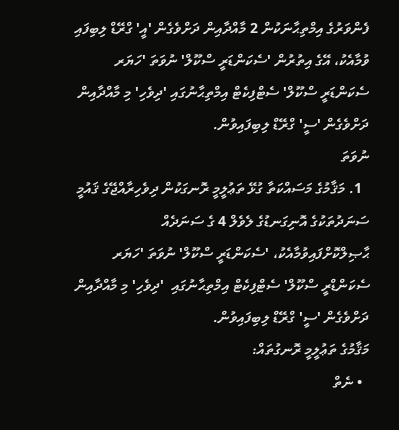ފެންވަރުގެ އިމްތިޙާނަކުން 2 މާއްދާއިން ދަށްވެގެން 'އީ' ގްރޭޑް ލިބިފައި ވުމާއެކު، އޭގެ އިތުރުން 'ސެކަންޑަރީ ސްކޫލް' ނުވަތަ 'ހަޔަރ ސެކަންޑަރީ ސްކޫލް' ސެޓްފިކެޓް އިމްތިޙާނުގައި 'ދިވެހި' މި މާއްދާއިން ދަށްވެގެން 'ސީ' ގްރޭޑް ލިބިފައިވުން.
ނުވަތަ
  1. މަޤާމުގެ މަސައްކަތާ ގުޅޭ ތަޢުލީމީ ރޮނގަކުން ދިވެހިރާއްޖޭގެ ޤައުމީ ސަނަދުތަކުގެ އޮނިގަނޑުގެ ލެވެލް 4 ގެ ސަނަދެއް ޙާޞިލްކޮށްފައިވުމާއެކު، 'ސެކަންޑަރީ ސްކޫލް' ނުވަތަ 'ހަޔަރ ސެކަންޑްރީ ސްކޫލް' ސެޓްފިކެޓް އިމްތިޙާނުގައި  'ދިވެހި' މި މާއްދާއިން ދަށްވެގެން 'ސީ' ގްރޭޑް ލިބިފައިވުން.
މަޤާމުގެ ތަޢުލީމީ ރޮނގުތައް:
  • ނެތް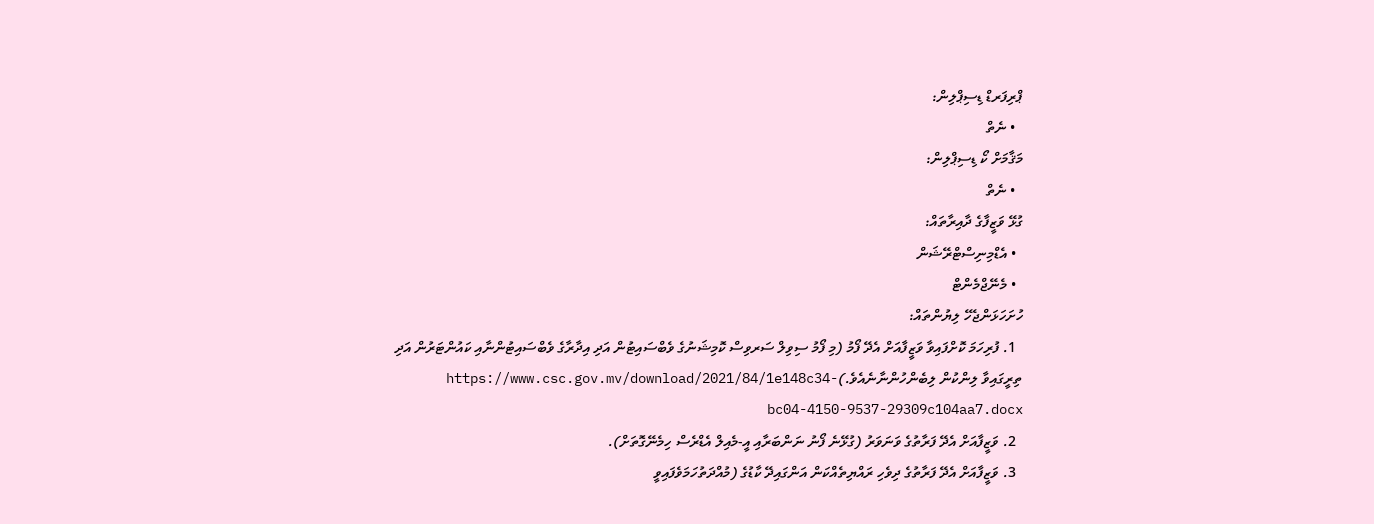ޕްރިފަރޑް ޑިސިޕްލިން:
  • ނެތް
މަޤާމަށް ކޯ ޑިސިޕްލިން:
  • ނެތް
ގުޅޭ ވަޒީފާގެ ދާއިރާތައް:
  • އެޑްމިނިސްޓްރޭޝަން
  • މެނޭޖްމެންޓް
ހުށަހަޅަންޖެހޭ ލިޔުންތައް:
  1. ފުރިހަމަ ކޮށްފައިވާ ވަޒީފާއަށް އެދޭ ފޯމު (މި ފޯމު ސިވިލް ސަރވިސް ކޮމިޝަނުގެ ވެބްސައިޓުން އަދި އިދާރާގެ ވެބްސައިޓުންނާއި ކައުންޓަރުން އަދި ތިރީގައިވާ ލިންކުން ލިބެންހުންނާނެއެވެ.)https://www.csc.gov.mv/download/2021/84/1e148c34-bc04-4150-9537-29309c104aa7.docx
  2. ވަޒީފާއަށް އެދޭ ފަރާތުގެ ވަނަވަރު (ގުޅޭނެ ފޯނު ނަންބަރާއި އީ-މެއިލް އެޑްރެސް ހިމެނޭގޮތަށް).
  3. ވަޒީފާއަށް އެދޭ ފަރާތުގެ ދިވެހި ރައްޔިތެއްކަން އަންގައިދޭ ކާޑުގެ (މުއްދަތުހަމަވެފައިވީ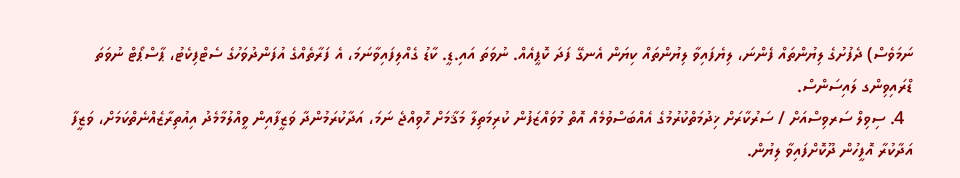ނަމަވެސް) ދެފުށުގެ ލިޔުންތައް ފެންނަ، ލިޔެފައިވާ ލިޔުންތައް ކިޔަން އެނގޭ ފަދަ ކޮޕީއެއް. ނުވަތަ އައި.ޑީ. ކާޑު ގެއްލިފައިވާނަމަ، އެ ފަރާތެއްގެ އުފަންދުވަހުގެ ސެޓްފިކެޓު، ޕާސްޕޯޓް ނުވަތަ ޑްރައިވިންގ ލައިސަންސް.
  4. ސިވިލް ސަރވިސްއަށް / ސަރުކާރަށް ޚިދުމަތްކުރުމުގެ އެއްބަސްވުމެއް އޮތް މުވައްޒަފުން ކުރިމަތިލާ މަޤާމަށް ހޮވިއްޖެ ނަމަ، އަދާކުރަމުންދާ ވަޒީފާއިން ވީއްލުމާމެދު އިއުތިރާޒެއްނެތްކަމަށް، ވަޒީފާ އަދާކުރާ އޮފީހުން ދޫކޮށްފައިވާ ލިޔުން.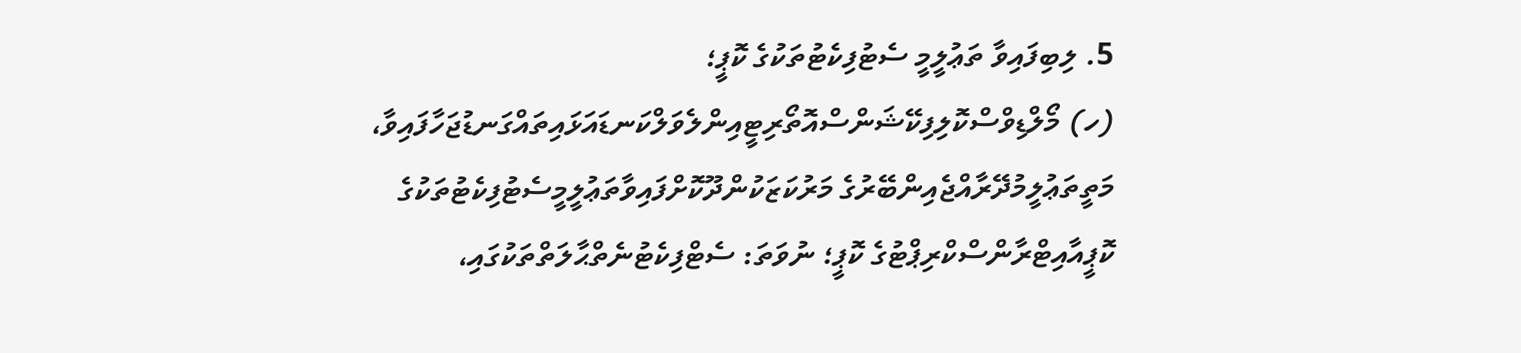5. ލިބިފައިވާ ތަޢުލީމީ ސެޓުފިކެޓުތަކުގެ ކޮޕީ؛
(ހ) މޯލްޑިވްސްކޮލިފިކޭޝަންސްއޮތޯރިޓީއިންލެވަލްކަނޑައަޅައިތައްގަނޑުޖަހާފައިވާ، މަތީތަޢުލީމުދޭރާއްޖެއިންބޭރުގެ މަރުކަޒަކުންދޫކޮށްފައިވާތަޢުލީމީސެޓުފިކެޓުތަކުގެ ކޮޕީއާއިޓްރާންސްކްރިޕްޓުގެ ކޮޕީ؛ ނުވަތަ: ސެޓްފިކެޓުނެތްޙާލަތްތަކުގައި،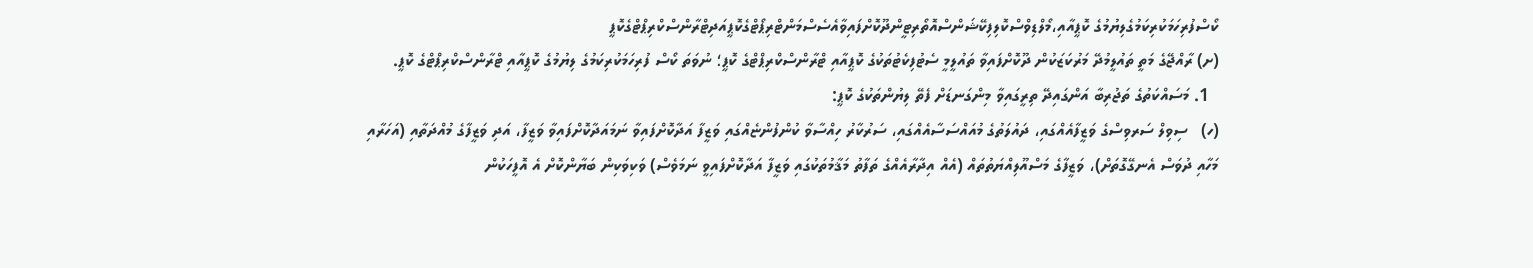ކޯސްފުރިހަމަކުރިކަމުގެލިޔުމުގެ ކޮޕީއާއި،މޯލްޑިވްސްކޮލިފިކޭޝަންސްއޮތޯރިޓީންދޫކޮށްފައިވާއެސެސްމަންޓްރިޕޯޓްގެކޮޕީއަދިޓްރާންސްކްރިޕްޓްގެކޮޕީ
(ށ) ރާއްޖޭގެ މަތީ ތައުލީމުދޭ މަރުކަޒަކުން ދޫކޮށްފައިވާ ތައުލީމީ ސެޓުފިކެޓުތަކުގެ ކޮޕީއާއި ޓްރާންސްކްރިޕްޓްގެ ކޮޕީ؛ ނުވަތަ ކޯސް ފުރިހަމަކުރިކަމުގެ ލިޔުމުގެ ކޮޕީއާއި ޓްރާންސްކްރިޕްޓްގެ ކޮޕީ.
  1. މަސައްކަތުގެ ތަޖުރިބާ އަންގައިދޭ ތިރީގައިވާ މިންގަނޑަށް ފެތޭ ލިޔުންތަކުގެ ކޮޕީ:
(ހ)   ސިވިލް ސަރވިސްގެ ވަޒީފާއެއްގައި، ދައުލަތުގެ މުއައްސަސާއެއްގައި، ސަރުކާރު ހިއްސާވާ ކުންފުންޏެއްގައި ވަޒީފާ އަދާކޮށްފައިވާ ނަމައަދާކޮށްފައިވާ ވަޒީފާ، އަދި ވަޒީފާގެ މުއްދަތާއި (އަހަރާއި މަހާއި ދުވަސް އެނގޭގޮތަށް)، ވަޒީފާގެ މަސްއޫލިއްޔަތުތައް (އެއް އިދާރާއެއްގެ ތަފާތު މަޤާމުތަކުގައި ވަޒީފާ އަދާކޮށްފައިވީ ނަމަވެސް) ވަކިވަކިން ބަޔާންކޮށް އެ އޮފީހަކުން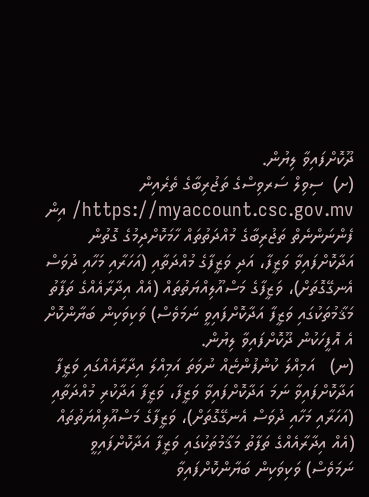ދޫކޮށްފައިވާ ލިޔުން.
(ށ)  ސިވިލް ސަރވިސްގެ ތަޖުރިބާގެ ތެރެއިން https://myaccount.csc.gov.mv/ އިން ފެންނަންނެތް ތަޖުރިބާގެ މުއްދަތުތައް ހާމަކޮށްދިމުގެ ގޮތުން އަދާކޮށްފައިވާ ވަޒީފާ، އަދި ވަޒީފާގެ މުއްދަތާއި (އަހަރާއި މަހާއި ދުވަސް އެނގޭގޮތަށް)، ވަޒީފާގެ މަސްއޫލިއްޔަތުތައް (އެއް އިދާރާއެއްގެ ތަފާތު މަޤާމުތަކުގައި ވަޒީފާ އަދާކޮށްފައިވީ ނަމަވެސް) ވަކިވަކިން ބަޔާންކޮށް އެ އޮފީހަކުން ދޫކޮށްފައިވާ ލިޔުން.
(ނ)   އަމިއްލަ ކުންފުންޏެއް ނުވަތަ އަމިއްލަ އިދާރާއެއްގައި ވަޒީފާ އަދާކޮށްފައިވާ ނަމަ އަދާކޮށްފައިވާ ވަޒީފާ، ވަޒީފާ އަދާކުރި މުއްދަތާއި (އަހަރާއި މަހާއި ދުވަސް އެނގޭގޮތަށް)، ވަޒީފާގެ މަސްއޫލިއްޔަތުތައް (އެއް އިދާރާއެއްގެ ތަފާތު މަޤާމުތަކުގައި ވަޒީފާ އަދާކޮށްފައިވީ ނަމަވެސް) ވަކިވަކިން ބަޔާންކޮށްފައިވާ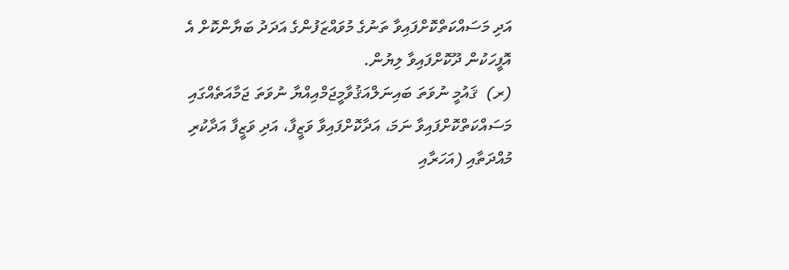އަދި މަސައްކަތްކޮށްފައިވާ ތަނުގެ މުވައްޒަފުންގެ އަދަދު ބަޔާންކޮށް އެ އޮފީހަކުން ދޫކޮށްފައިވާ ލިޔުން.
(ރ)  ޤައުމީ ނުވަތަ ބައިނަލްއަޤުވާމީޖަމްއިއްޔާ ނުވަތަ ޖަމާއަތެއްގައި މަސައްކަތްކޮށްފައިވާ ނަމަ، އަދާކޮށްފައިވާ ވަޒީފާ، އަދި ވަޒީފާ އަދާކުރި މުއްދަތާއި (އަހަރާއި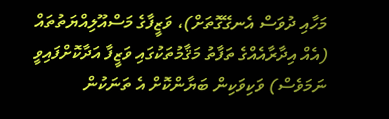މަހާއި ދުވަސް އެނގޭގޮތަށް)، ވަޒީފާގެ މަސްއޫލިއްޔަތުތައް (އެއް އިދާރާއެއްގެ ތަފާތު މަޤާމުތަކުގައި ވަޒީފާ އަދާކޮށްފައިވީ ނަމަވެސް) ވަކިވަކިން ބަޔާންކޮށް އެ ތަނަކުން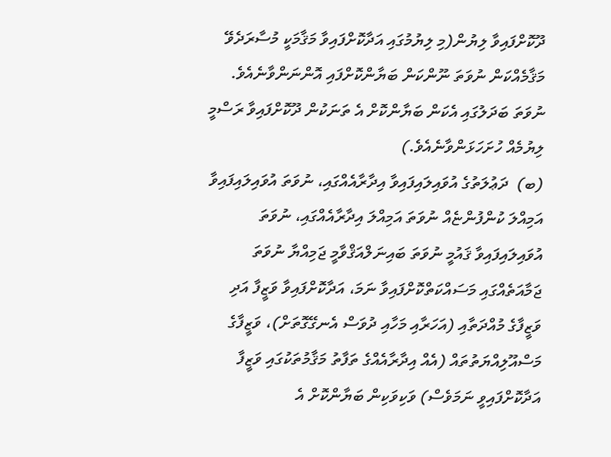ދޫކޮށްފައިވާ ލިޔުން(މި ލިޔުމުގައި އަދާކޮށްފައިވާ މަޤާމަކީ މުސާރަދެވޭ މަޤާމެއްކަން ނުވަތަ ނޫންކަން ބަޔާންކޮށްފައި އޮންނަންވާނެއެވެ. ނުވަތަ ބަދަލުގައި އެކަން ބަޔާންކޮށް އެ ތަނަކުން ދޫކޮށްފައިވާ ރަސްމީ ލިޔުމެއް ހުށަހަޅަންވާނެއެވެ.)
(ބ)  ދަޢުލަތުގެ އުވައިލައިފައިވާ އިދާރާއެއްގައި، ނުވަތަ އުވައިލައިފައިވާ އަމިއްލަ ކުންފުންޏެއް ނުވަތަ އަމިއްލަ އިދާރާއެއްގައި، ނުވަތަ އުވައިލައިފައިވާ ޤައުމީ ނުވަތަ ބައިނަލްއަޤްވާމީ ޖަމިއްޔާ ނުވަތަ ޖަމާއަތެއްގައި މަސައްކަތްކޮށްފައިވާ ނަމަ، އަދާކޮށްފައިވާ ވަޒީފާ އަދި ވަޒީފާގެ މުއްދަތާއި (އަހަރާއި މަހާއި ދުވަސް އެނގޭގޮތަށް)، ވަޒީފާގެ މަސްއޫލިއްޔަތުތައް (އެއް އިދާރާއެއްގެ ތަފާތު މަޤާމުތަކުގައި ވަޒީފާ އަދާކޮށްފައިވީ ނަމަވެސް) ވަކިވަކިން ބަޔާންކޮށް އެ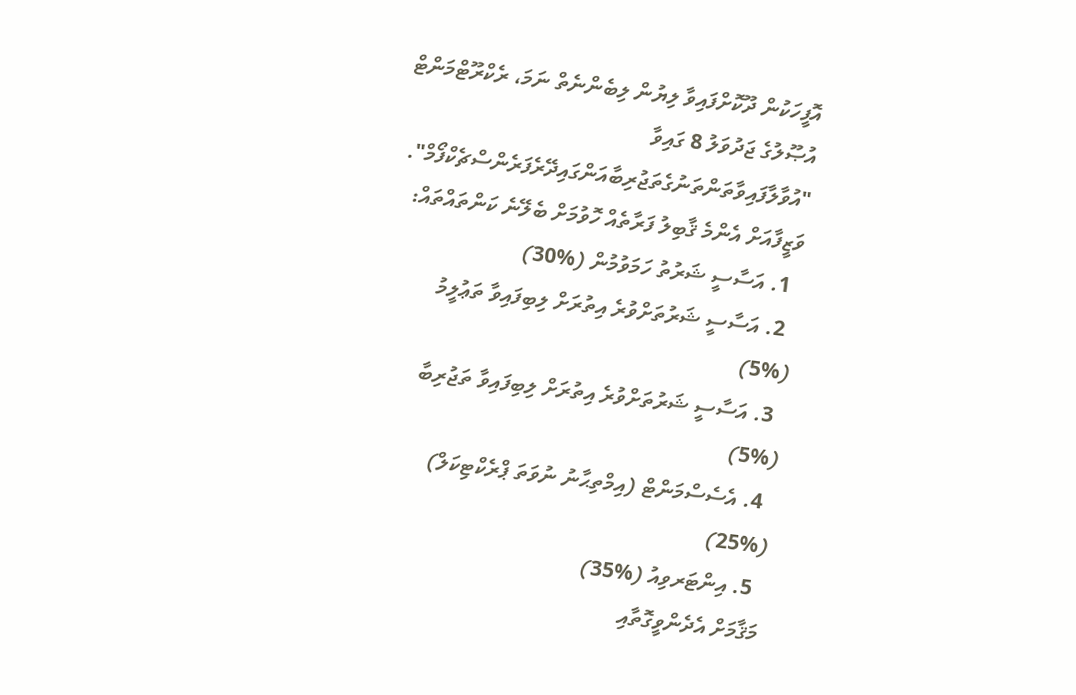އޮފީހަކުން ދޫކޮށްފައިވާ ލިޔުން ލިބެންނެތް ނަމަ، ރެކްރޫޓްމަންޓް އުޞޫލުގެ ޖަދުވަލު 8 ގައިވާ "އުވާލާފައިވާތަންތަނުގެތަޖުރިބާއަންގައިދޭރެފަރެންސްޗެކްފޯމް".
ވަޒީފާއަށް އެންމެ ޤާބިލު ފަރާތެއް ހޮވުމަށް ބެލޭނެ ކަންތައްތައް:
  1. އަސާސީ ޝަރުތު ހަމަވުމުން (%30)
  2. އަސާސީ ޝަރުތަށްވުރެ އިތުރަށް ލިބިފައިވާ ތަޢުލީމު (%5)
  3. އަސާސީ ޝަރުތަށްވުރެ އިތުރަށް ލިބިފައިވާ ތަޖުރިބާ (%5)
  4. އެސެސްމަންޓް (އިމްތިޙާނު ނުވަތަ ޕްރެކްޓިކަލް) (%25)
  5. އިންޓަރވިއު (%35)
މަޤާމަށް އެދެންވީގޮތާއި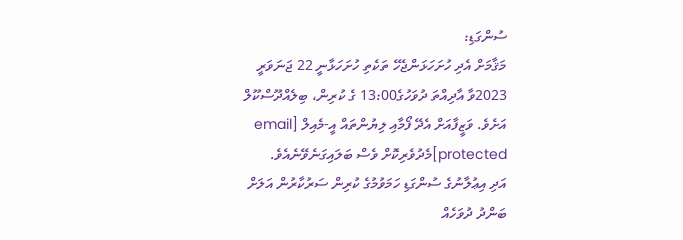ސުންގަޑި:
މަޤާމަށް އެދި ހުށަހަޅަންޖެހޭ ތަކެތި ހުށަހަޅާނީ 22 ޖަނަވަރީ 2023ވާ އާދިއްތަ ދުވަހުގެ13:00 ގެ ކުރިން، ބިލެއްދޫސްކޫލް އަށެވެ. ވަޒީފާއަށް އެދޭ ފޯމާއި ލިޔުންތައް އީ-މެއިލް [email protected]މެދުވެރިކޮށް ވެސް ބަލައިގަނެވޭނެއެވެ.
އަދި އިޢުލާނުގެ ސުންގަޑި ހަމަވުމުގެ ކުރިން ސަރުކާރުން އަލަށް ބަންދު ދުވަހެއް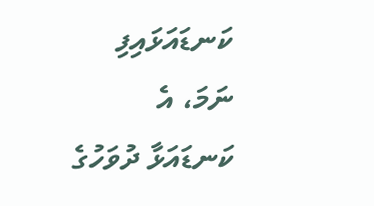ކަނޑައަޅައިފި ނަމަ، އެ ކަނޑައަޅާ ދުވަހުގެ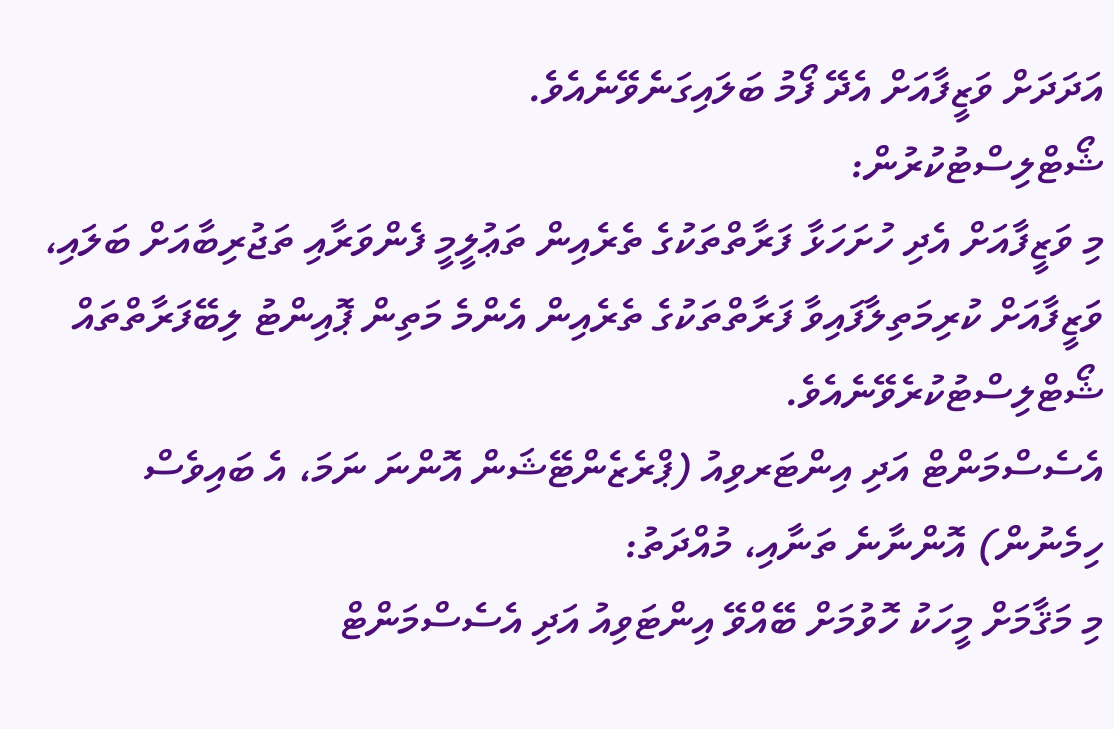އަދަދަށް ވަޒީފާއަށް އެދޭ ފޯމު ބަލައިގަނެވޭނެއެވެ.
ޝޯޓްލިސްޓުކުރުން:
މި ވަޒީފާއަށް އެދި ހުށަހަޅާ ފަރާތްތަކުގެ ތެރެއިން ތަޢުލީމީ ފެންވަރާއި ތަޖުރިބާއަށް ބަލައި، ވަޒީފާއަށް ކުރިމަތިލާފައިވާ ފަރާތްތަކުގެ ތެރެއިން އެންމެ މަތިން ޕޮއިންޓު ލިބޭފަރާތްތައް ޝޯޓްލިސްޓުކުރެވޭނެއެވެ.
އެސެސްމަންޓް އަދި އިންޓަރވިއު (ޕްރެޒެންޓޭޝަން އޮންނަ ނަމަ، އެ ބައިވެސް ހިމެނުން) އޮންނާނެ ތަނާއި، މުއްދަތު:
މި މަޤާމަށް މީހަކު ހޮވުމަށް ބޭއްވޭ އިންޓަވިއު އަދި އެސެސްމަންޓް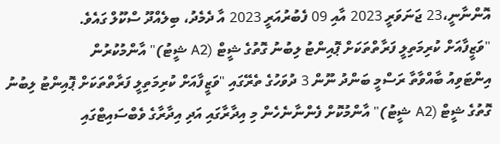އޮންނާނީ،23 ޖަނަވަރީ 2023 އާއި 09 ފެބުރުއަރީ 2023 އާ ދެމެދު، ބިލެއްދޫ ސްކޫލް ގައެވެ.
"ވަޒީފާއަށް ކުރިމަތިލީ ފަރާތްތަކަށް ޕޮއިންޓު ލިބުނު ގޮތުގެ ޝީޓް (A2 ޝީޓު)" އާންމުކުރުން
އިންޓަވިއު ބާއްވާތާ ރަސްމީ ބަންދު ނޫން 3 ދުވަހުގެ ތެރޭގައި "ވަޒީފާއަށް ކުރިމަތިލީ ފަރާތްތަކަށް ޕޮއިންޓު ލިބުނު ގޮތުގެ ޝީޓް (A2 ޝީޓު)" އާންމުކޮށް ފެންނާނެހެން މި އިދާރާގައި އަދި އިދާރާގެ ވެބްސައިޓްގައި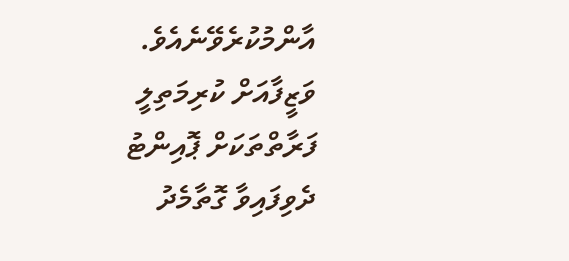އާންމުކުރެވޭނެއެވެ. ވަޒީފާއަށް ކުރިމަތިލީ ފަރާތްތަކަށް ޕޮއިންޓު ދެވިފައިވާ ގޮތާމެދު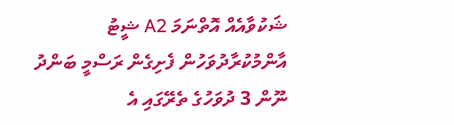ޝަކުވާއެއް އޮތްނަމަ A2 ޝީޓު އާންމުކުރާދުވަހުން ފެށިގެން ރަސްމީ ބަންދު ނޫން 3 ދުވަހުގެ ތެރޭގައި އެ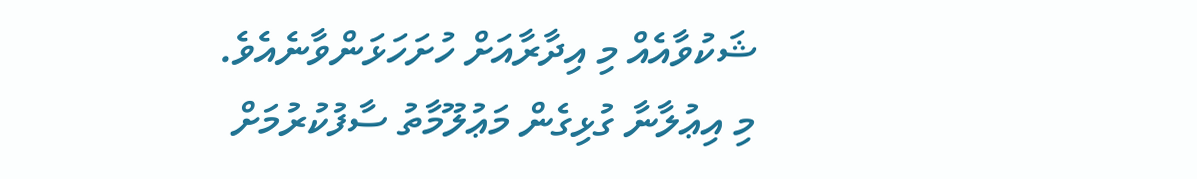ޝަކުވާއެއް މި އިދާރާއަށް ހުށަހަޅަންވާނެއެވެ.
މި އިޢުލާނާ ގުޅިގެން މަޢުލޫމާތު ސާފުކުރުމަށް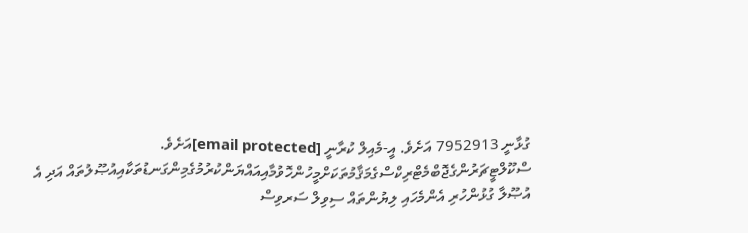ގުޅާނީ 7952913 އަށެވެ. އީ-މެއިލް ކުރާނީ [email protected]އަށެވެ.
ސްކޫލްޓީޗަރުންގެޖޮބްމެޓްރިކްސްގެމަޤާމުތަކަށްމީހުންހޮވުމާއިއައްޔަންކުރުމުގެމިންގަނޑުތަކާއިއުޞޫލުތައް އަދި އެ އުޞޫލާ ގުޅުންހުރި އެންމެހައި ލިޔުންތައް ސިވިލް ސަރވިސް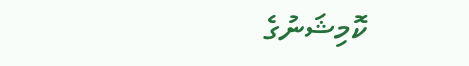ކޮމިޝަނުގެ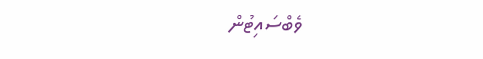ވެބްސައިޓުން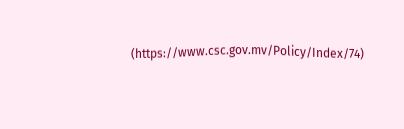(https://www.csc.gov.mv/Policy/Index/74)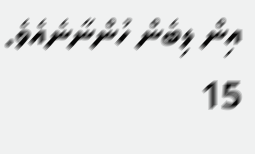އިން ލިބެން ހުންނާނެއެވެ.
15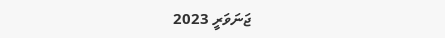ޖަނަވަރީ 2023